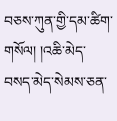བཅས་ཀུན་གྱི་དམ་ཚིག་གསོལ། །འཆི་མེད་བསད་མེད་སེམས་ཅན་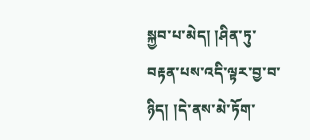སྐྱབ་པ་མེད། །ཤིན་ཏུ་བརྟན་པས་འདི་ལྟར་བྱ་བ་ཉིད། །དེ་ནས་མེ་ཏོག་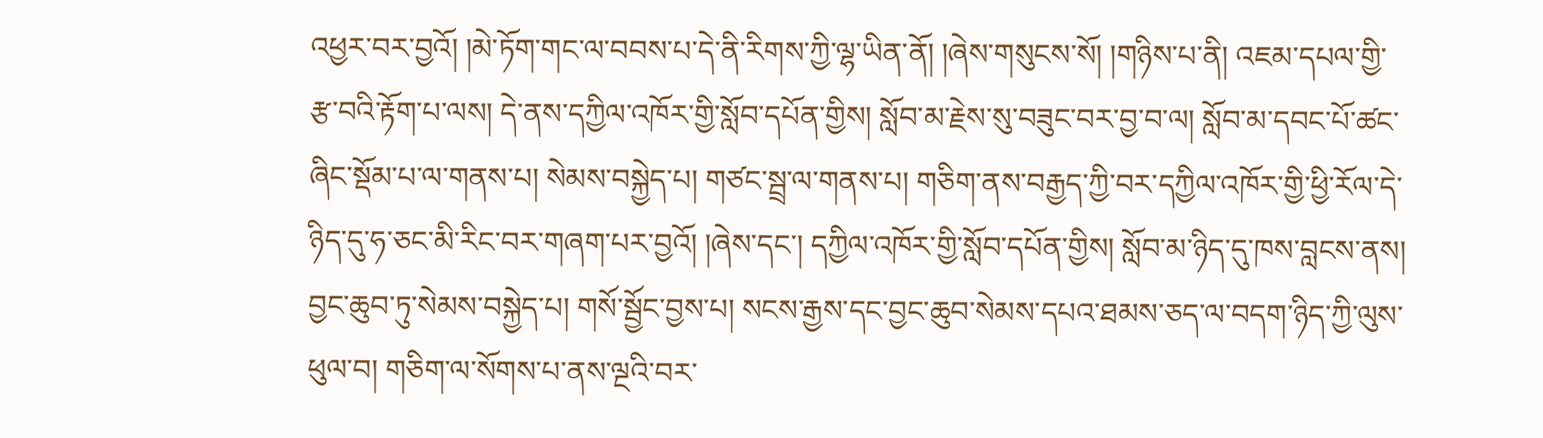འཕྱར་བར་བྱའོ། །མེ་ཏོག་གང་ལ་བབས་པ་དེ་ནི་རིགས་ཀྱི་ལྷ་ཡིན་ནོ། །ཞེས་གསུངས་སོ། །གཉིས་པ་ནི། འཇམ་དཔལ་གྱི་རྩ་བའི་རྟོག་པ་ལས། དེ་ནས་དཀྱིལ་འཁོར་གྱི་སློབ་དཔོན་གྱིས། སློབ་མ་རྗེས་སུ་བཟུང་བར་བྱ་བ་ལ། སློབ་མ་དབང་པོ་ཚང་ཞིང་སྡོམ་པ་ལ་གནས་པ། སེམས་བསྐྱེད་པ། གཙང་སྦྲ་ལ་གནས་པ། གཅིག་ནས་བརྒྱད་ཀྱི་བར་དཀྱིལ་འཁོར་གྱི་ཕྱི་རོལ་དེ་ཉིད་དུ་ཧ་ཅང་མི་རིང་བར་གཞག་པར་བྱའོ། །ཞེས་དང་། དཀྱིལ་འཁོར་གྱི་སློབ་དཔོན་གྱིས། སློབ་མ་ཉིད་དུ་ཁས་བླངས་ནས། བྱང་ཆུབ་ཏུ་སེམས་བསྐྱེད་པ། གསོ་སྦྱོང་བྱས་པ། སངས་རྒྱས་དང་བྱང་ཆུབ་སེམས་དཔའ་ཐམས་ཅད་ལ་བདག་ཉིད་ཀྱི་ལུས་ཕུལ་བ། གཅིག་ལ་སོགས་པ་ནས་ལྔའི་བར་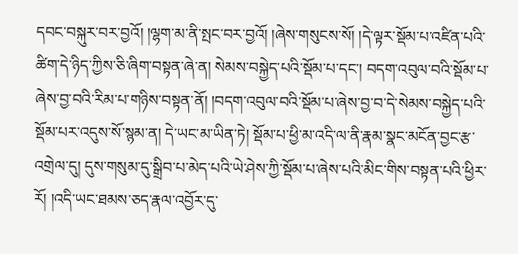དབང་བསྐུར་བར་བྱའོ། །ལྷག་མ་ནི་སྤང་བར་བྱའོ། །ཞེས་གསུངས་སོ། །དེ་ལྟར་སྡོམ་པ་འཛིན་པའི་ཚིག་དེ་ཉིད་ཀྱིས་ཅི་ཞིག་བསྟན་ཞེ་ན། སེམས་བསྐྱེད་པའི་སྡོམ་པ་དང་། བདག་འབུལ་བའི་སྡོམ་པ་ཞེས་བྱ་བའི་རིམ་པ་གཉིས་བསྟན་ནོ། །བདག་འབུལ་བའི་སྡོམ་པ་ཞེས་བྱ་བ་དེ་སེམས་བསྐྱེད་པའི་སྡོམ་པར་འདུས་སོ་སྙམ་ན། དེ་ཡང་མ་ཡིན་ཏེ། སྡོམ་པ་ཕྱི་མ་འདི་ལ་ནི་རྣམ་སྣང་མངོན་བྱང་རྩ་འགྲེལ་དུ། དུས་གསུམ་དུ་སྒྲིབ་པ་མེད་པའི་ཡེ་ཤེས་ཀྱི་སྡོམ་པ་ཞེས་པའི་མིང་གིས་བསྟན་པའི་ཕྱིར་རོ། །འདི་ཡང་ཐམས་ཅད་རྣལ་འབྱོར་དུ་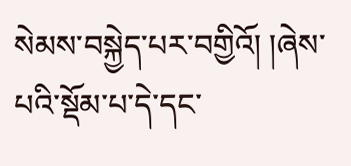སེམས་བསྐྱེད་པར་བགྱིའོ། །ཞེས་པའི་སྡོམ་པ་དེ་དང་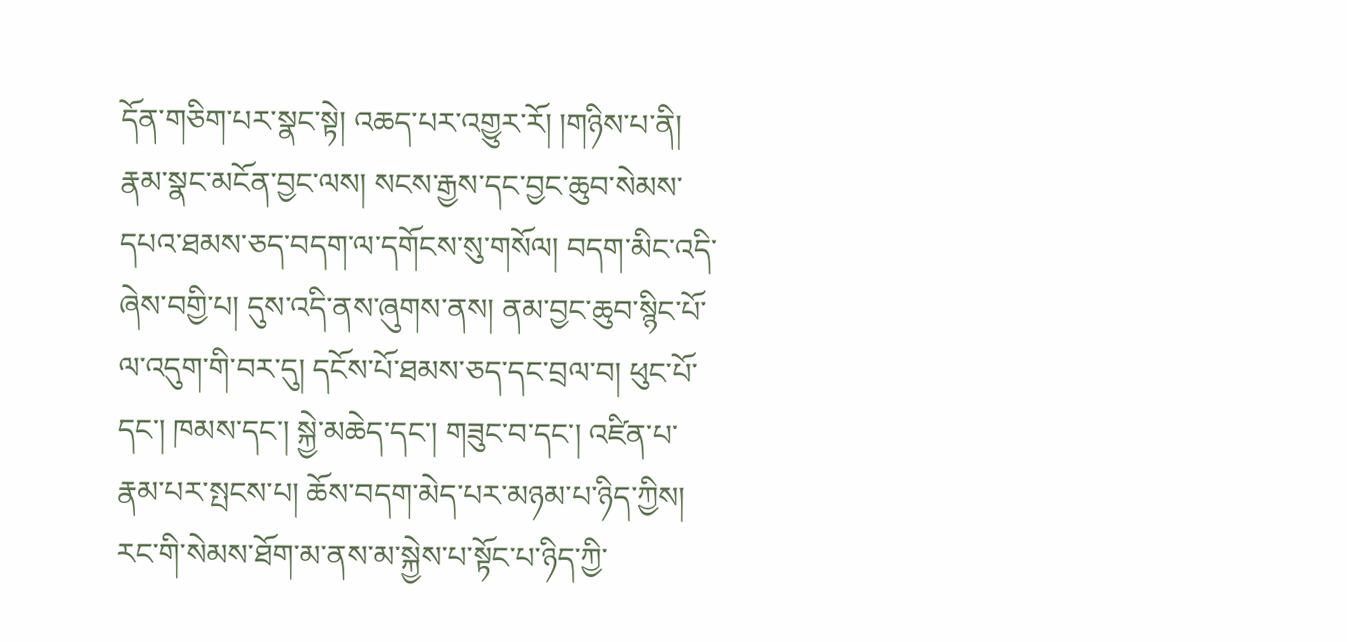དོན་གཅིག་པར་སྣང་སྟེ། འཆད་པར་འགྱུར་རོ། །གཉིས་པ་ནི། རྣམ་སྣང་མངོན་བྱང་ལས། སངས་རྒྱས་དང་བྱང་ཆུབ་སེམས་དཔའ་ཐམས་ཅད་བདག་ལ་དགོངས་སུ་གསོལ། བདག་མིང་འདི་ཞེས་བགྱི་པ། དུས་འདི་ནས་ཞུགས་ནས། ནམ་བྱང་ཆུབ་སྙིང་པོ་ལ་འདུག་གི་བར་དུ། དངོས་པོ་ཐམས་ཅད་དང་བྲལ་བ། ཕུང་པོ་དང་། ཁམས་དང་། སྐྱེ་མཆེད་དང་། གཟུང་བ་དང་། འཛིན་པ་རྣམ་པར་སྤངས་པ། ཆོས་བདག་མེད་པར་མཉམ་པ་ཉིད་ཀྱིས། རང་གི་སེམས་ཐོག་མ་ནས་མ་སྐྱེས་པ་སྟོང་པ་ཉིད་ཀྱི་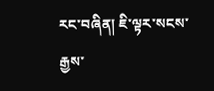རང་བཞིན། ཇི་ལྟར་སངས་རྒྱས་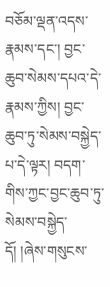བཅོམ་ལྡན་འདས་རྣམས་དང་། བྱང་ཆུབ་སེམས་དཔའ་དེ་རྣམས་ཀྱིས། བྱང་ཆུབ་ཏུ་སེམས་བསྐྱེད་པ་དེ་ལྟར། བདག་གིས་ཀྱང་བྱང་ཆུབ་ཏུ་སེམས་བསྐྱེད་དོ། །ཞེས་གསུངས་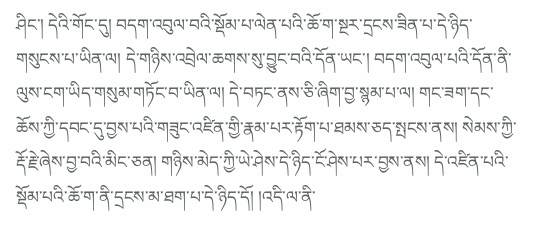ཤིང་། དེའི་གོང་དུ། བདག་འབུལ་བའི་སྡོམ་པ་ལེན་པའི་ཆོ་ག་སྔར་དྲངས་ཟིན་པ་དེ་ཉིད་གསུངས་པ་ཡིན་ལ། དེ་གཉིས་འབྲེལ་ཆགས་སུ་བྱུང་བའི་དོན་ཡང་། བདག་འབུལ་པའི་དོན་ནི་ལུས་ངག་ཡིད་གསུམ་གཏོང་བ་ཡིན་ལ། དེ་བཏང་ནས་ཅི་ཞིག་བྱ་སྙམ་པ་ལ། གང་ཟག་དང་ཆོས་ཀྱི་དབང་དུ་བྱས་པའི་གཟུང་འཛིན་གྱི་རྣམ་པར་རྟོག་པ་ཐམས་ཅད་སྤངས་ནས། སེམས་ཀྱི་རྡོ་རྗེ་ཞེས་བྱ་བའི་མིང་ཅན། གཉིས་མེད་ཀྱི་ཡེ་ཤེས་དེ་ཉིད་ངོ་ཤེས་པར་བྱས་ནས། དེ་འཛིན་པའི་སྡོམ་པའི་ཆོ་ག་ནི་དྲངས་མ་ཐག་པ་དེ་ཉིད་དོ། །འདི་ལ་ནི་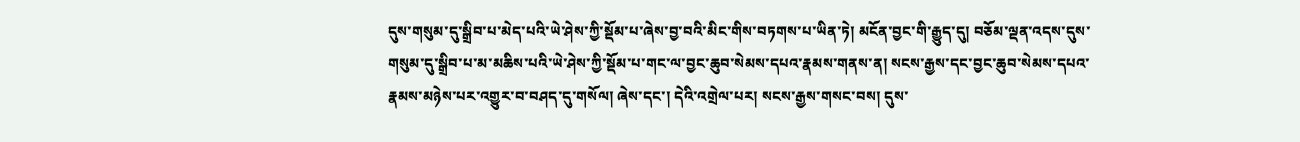དུས་གསུམ་དུ་སྒྲིབ་པ་མེད་པའི་ཡེ་ཤེས་ཀྱི་སྡོམ་པ་ཞེས་བྱ་བའི་མིང་གིས་བཏགས་པ་ཡིན་ཏེ། མངོན་བྱང་གི་རྒྱུད་དུ། བཅོམ་ལྡན་འདས་དུས་གསུམ་དུ་སྒྲིབ་པ་མ་མཆིས་པའི་ཡེ་ཤེས་ཀྱི་སྡོམ་པ་གང་ལ་བྱང་ཆུབ་སེམས་དཔའ་རྣམས་གནས་ན། སངས་རྒྱས་དང་བྱང་ཆུབ་སེམས་དཔའ་རྣམས་མཉེས་པར་འགྱུར་བ་བཤད་དུ་གསོལ། ཞེས་དང་། དེའི་འགྲེལ་པར། སངས་རྒྱས་གསང་བས། དུས་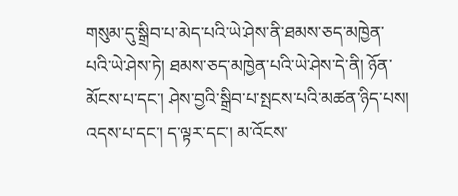གསུམ་དུ་སྒྲིབ་པ་མེད་པའི་ཡེ་ཤེས་ནི་ཐམས་ཅད་མཁྱེན་པའི་ཡེ་ཤེས་ཏེ། ཐམས་ཅད་མཁྱེན་པའི་ཡེ་ཤེས་དེ་ནི། ཉོན་མོངས་པ་དང་། ཤེས་བྱའི་སྒྲིབ་པ་སྤངས་པའི་མཚན་ཉིད་པས། འདས་པ་དང་། ད་ལྟར་དང་། མ་འོངས་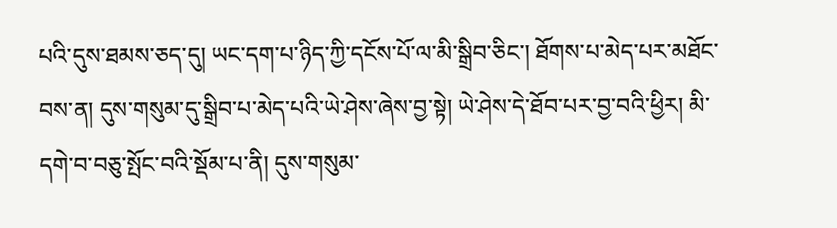པའི་དུས་ཐམས་ཅད་དུ། ཡང་དག་པ་ཉིད་ཀྱི་དངོས་པོ་ལ་མི་སྒྲིབ་ཅིང་། ཐོགས་པ་མེད་པར་མཐོང་བས་ན། དུས་གསུམ་དུ་སྒྲིབ་པ་མེད་པའི་ཡེ་ཤེས་ཞེས་བྱ་སྟེ། ཡེ་ཤེས་དེ་ཐོབ་པར་བྱ་བའི་ཕྱིར། མི་དགེ་བ་བཅུ་སྤོང་བའི་སྡོམ་པ་ནི། དུས་གསུམ་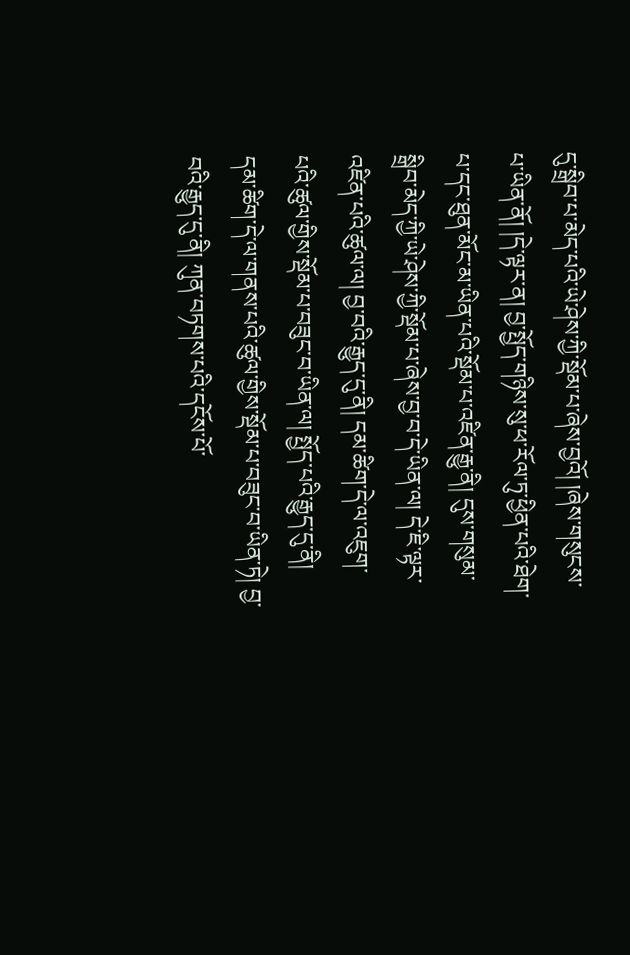དུ་སྒྲིབ་པ་མེད་པའི་ཡེ་ཤེས་ཀྱི་སྡོམ་པ་ཞེས་བྱའོ། །ཞེས་གསུངས་པ་ཡིན་ནོ། །དེ་ལྟར་ན། བྱ་སྤྱོད་གཉིས་སུ་ཕ་རོལ་ཏུ་ཕྱིན་པའི་ཐེག་པ་དང་ཐུན་མོང་མ་ཡིན་པའི་སྡོམ་པ་འཛིན་རྒྱུ་ནི། དུས་གསུམ་སྒྲིབ་མེད་ཀྱི་ཡེ་ཤེས་ཀྱི་སྡོམ་པ་ཞེས་བྱ་བ་དེ་ཡིན་ལ། དེ་ཇི་ལྟར་འཛིན་པའི་ཚུལ་ལ། བྱ་བའི་རྒྱུད་དུ་ནི། དམ་ཚིག་དེ་ལ་འཇུག་པའི་ཚུལ་གྱིས་སྡོམ་པ་བཟུང་བ་ཡིན་ལ། སྤྱོད་པའི་རྒྱུད་དུ་ནི། དམ་ཚིག་དེ་ལ་གནས་པའི་ཚུལ་གྱིས་སྡོམ་པ་བཟུང་བ་ཡིན་ཏེ། བྱ་བའི་རྒྱུད་དུ་ནི། ཀུན་བཏགས་པའི་དངོས་པོ་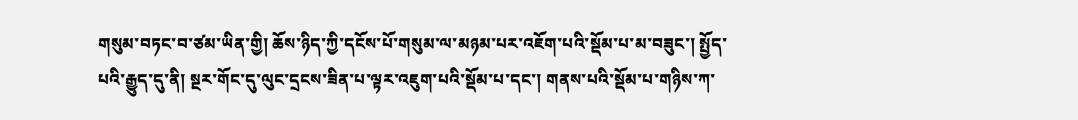གསུམ་བཏང་བ་ཙམ་ཡིན་གྱི། ཆོས་ཉིད་ཀྱི་དངོས་པོ་གསུམ་ལ་མཉམ་པར་འཇོག་པའི་སྡོམ་པ་མ་བཟུང་། སྤྱོད་པའི་རྒྱུད་དུ་ནི། སྔར་གོང་དུ་ལུང་དྲངས་ཟིན་པ་ལྟར་འཇུག་པའི་སྡོམ་པ་དང་། གནས་པའི་སྡོམ་པ་གཉིས་ཀ་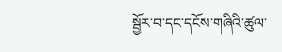སྦྱོར་བ་དང་དངོས་གཞིའི་ཚུལ་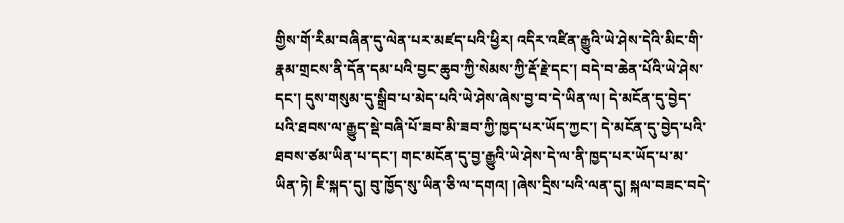གྱིས་གོ་རིམ་བཞིན་དུ་ལེན་པར་མཛད་པའི་ཕྱིར། འདིར་འཛིན་རྒྱུའི་ཡེ་ཤེས་དེའི་མིང་གི་རྣམ་གྲངས་ནི་དོན་དམ་པའི་བྱང་ཆུབ་ཀྱི་སེམས་ཀྱི་རྡོ་རྗེ་དང་། བདེ་བ་ཆེན་པོའི་ཡེ་ཤེས་དང་། དུས་གསུམ་དུ་སྒྲིབ་པ་མེད་པའི་ཡེ་ཤེས་ཞེས་བྱ་བ་དེ་ཡིན་ལ། དེ་མངོན་དུ་བྱེད་པའི་ཐབས་ལ་རྒྱུད་སྡེ་བཞི་པོ་ཟབ་མི་ཟབ་ཀྱི་ཁྱད་པར་ཡོད་ཀྱང་། དེ་མངོན་དུ་བྱེད་པའི་ཐབས་ཙམ་ཡིན་པ་དང་། གང་མངོན་དུ་བྱ་རྒྱུའི་ཡེ་ཤེས་དེ་ལ་ནི་ཁྱད་པར་ཡོད་པ་མ་ཡིན་ཏེ། ཇི་སྐད་དུ། བུ་ཁྱོད་སུ་ཡིན་ཅི་ལ་དགའ། །ཞེས་དྲིས་པའི་ལན་དུ། སྐལ་བཟང་བདེ་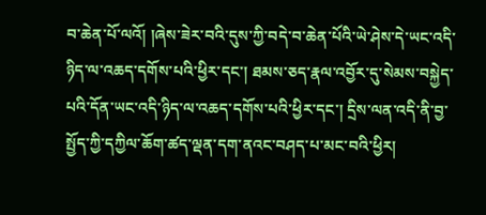བ་ཆེན་པོ་ལའོ། །ཞེས་ཟེར་བའི་དུས་ཀྱི་བདེ་བ་ཆེན་པོའི་ཡེ་ཤེས་དེ་ཡང་འདི་ཉིད་ལ་འཆད་དགོས་པའི་ཕྱིར་དང་། ཐམས་ཅད་རྣལ་འབྱོར་དུ་སེམས་བསྐྱེད་པའི་དོན་ཡང་འདི་ཉིད་ལ་འཆད་དགོས་པའི་ཕྱིར་དང་། དྲིས་ལན་འདི་ནི་བྱ་སྤྱོད་ཀྱི་དཀྱིལ་ཆོག་ཚད་ལྡན་དག་ནའང་བཤད་པ་མང་བའི་ཕྱིར།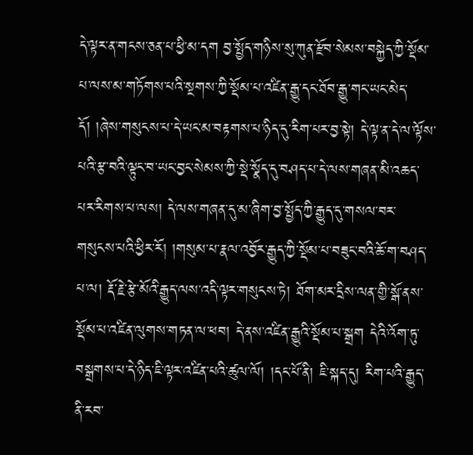དེ་ལྟར་ན་གངས་ཅན་པ་ཕྱི་མ་དག བྱ་སྤྱོད་གཉིས་སུ་ཀུན་རྫོབ་སེམས་བསྐྱེད་ཀྱི་སྡོམ་པ་ལས་མ་གཏོགས་པའི་སྔགས་ཀྱི་སྡོམ་པ་འཛིན་རྒྱུ་དང་ཐོབ་རྒྱུ་གང་ཡང་མེད་དོ། །ཞེས་གསུངས་པ་དེ་ཡང་མ་བརྟགས་པ་ཉིད་དུ་རིག་པར་བྱ་སྟེ། དེ་ལྟ་ན་དེ་ལ་ལྟོས་པའི་རྩ་བའི་ལྟུང་བ་ཡང་བྱང་སེམས་ཀྱི་སྡེ་སྣོད་དུ་བཤད་པ་དེ་ལས་གཞན་མི་འཆད་པར་རིགས་པ་ལས། དེ་ལས་གཞན་དུ་མ་ཞིག་བྱ་སྤྱོད་ཀྱི་རྒྱུད་དུ་གསལ་བར་གསུངས་པའི་ཕྱིར་རོ། །གསུམ་པ་རྣལ་འབྱོར་རྒྱུད་ཀྱི་སྡོམ་པ་བཟུང་བའི་ཆོ་ག་བཤད་པ་ལ། རྡོ་རྗེ་རྩེ་མོའི་རྒྱུད་ལས་འདི་ལྟར་གསུངས་ཏེ། ཐོག་མར་དྲིས་ལན་གྱི་སྒོ་ནས་སྡོམ་པ་འཛིན་ལུགས་གཏན་ལ་ཕབ། དེ་ནས་འཛིན་རྒྱུའི་སྡོམ་པ་སྒྲག དེའི་འོག་ཏུ་བསྒྲགས་པ་དེ་ཉིད་ཇི་ལྟར་འཛིན་པའི་ཚུལ་ལོ། །དང་པོ་ནི། ཇི་སྐད་དུ། རིག་པའི་རྒྱུད་ནི་རབ་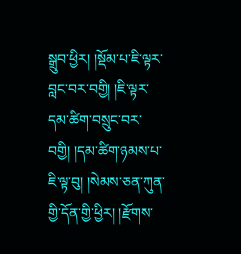སྒྲུབ་ཕྱིར། །སྡོམ་པ་ཇི་ལྟར་བླང་བར་བགྱི། །ཇི་ལྟར་དམ་ཚིག་བསྲུང་བར་བགྱི། །དམ་ཚིག་ཉམས་པ་ཇི་ལྟ་བུ། །སེམས་ཅན་ཀུན་གྱི་དོན་གྱི་ཕྱིར། །རྫོགས་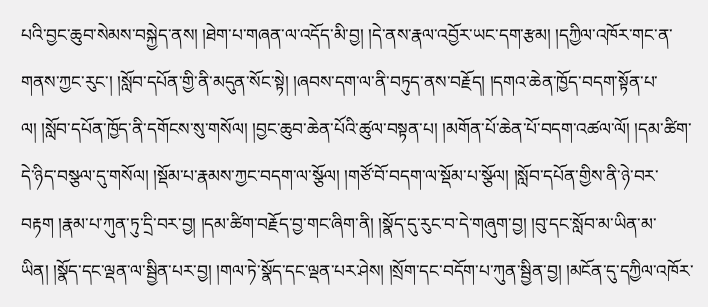པའི་བྱང་ཆུབ་སེམས་བསྐྱེད་ནས། །ཐེག་པ་གཞན་ལ་འདོད་མི་བྱ། །དེ་ནས་རྣལ་འབྱོར་ཡང་དག་རྩམ། །དཀྱིལ་འཁོར་གང་ན་གནས་ཀྱང་རུང་། །སློབ་དཔོན་གྱི་ནི་མདུན་སོང་སྟེ། །ཞབས་དག་ལ་ནི་བཏུད་ནས་བརྗོད། །དགའ་ཆེན་ཁྱོད་བདག་སྟོན་པ་ལ། །སློབ་དཔོན་ཁྱོད་ནི་དགོངས་སུ་གསོལ། །བྱང་ཆུབ་ཆེན་པོའི་ཚུལ་བསྟན་པ། །མགོན་པོ་ཆེན་པོ་བདག་འཚལ་ལོ། །དམ་ཚིག་དེ་ཉིད་བསྩལ་དུ་གསོལ། །སྡོམ་པ་རྣམས་ཀྱང་བདག་ལ་སྩོལ། །གཙོ་བོ་བདག་ལ་སྡོམ་པ་སྩོལ། །སློབ་དཔོན་གྱིས་ནི་ཉེ་བར་བརྟག །རྣམ་པ་ཀུན་ཏུ་དྲི་བར་བྱ། །དམ་ཚིག་བརྗོད་བྱ་གང་ཞིག་ནི། །སྣོད་དུ་རུང་བ་དེ་གཞུག་བྱ། །བུ་དང་སློབ་མ་ཡིན་མ་ཡིན། །སྣོད་དང་ལྡན་ལ་སྦྱིན་པར་བྱ། །གལ་ཏེ་སྣོད་དང་ལྡན་པར་ཤེས། །སྲོག་དང་བདོག་པ་ཀུན་སྦྱིན་བྱ། །མངོན་དུ་དཀྱིལ་འཁོར་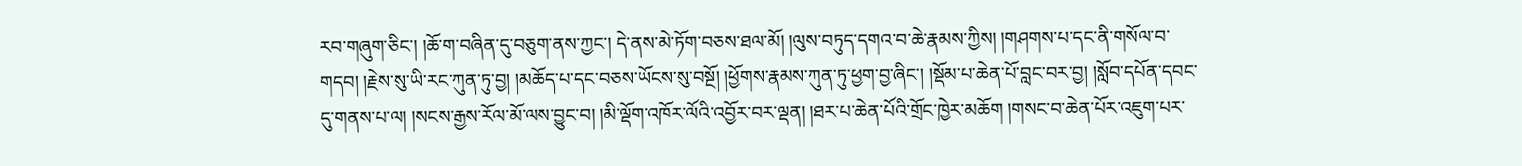རབ་གཞུག་ཅིང་། །ཆོ་ག་བཞིན་དུ་བཅུག་ནས་ཀྱང་། དེ་ནས་མེ་ཏོག་བཅས་ཐལ་མོ། །ལུས་བཏུད་དགའ་བ་ཆེ་རྣམས་ཀྱིས། །གཤགས་པ་དང་ནི་གསོལ་བ་གདབ། །རྗེས་སུ་ཡི་རང་ཀུན་ཏུ་བྱ། །མཆོད་པ་དང་བཅས་ཡོངས་སུ་བསྔོ། །ཕྱོགས་རྣམས་ཀུན་ཏུ་ཕྱག་བྱ་ཞིང་། །སྡོམ་པ་ཆེན་པོ་བླང་བར་བྱ། །སློབ་དཔོན་དབང་དུ་གནས་པ་ལ། །སངས་རྒྱས་རོལ་མོ་ལས་བྱུང་བ། །མི་ལྡོག་འཁོར་ལོའི་འབྱོར་བར་ལྡན། །ཐར་པ་ཆེན་པོའི་གྲོང་ཁྱེར་མཆོག །གསང་བ་ཆེན་པོར་འཇུག་པར་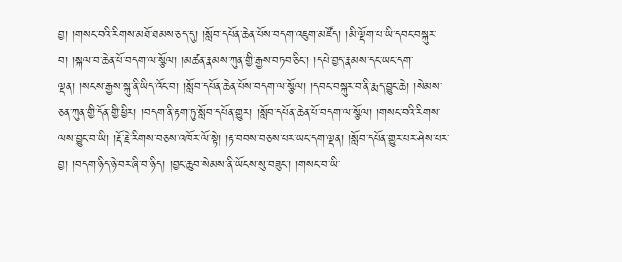བྱ། །གསང་བའི་རིགས་མཐོ་ཐམས་ཅད་དུ། །སློབ་དཔོན་ཆེན་པོས་བདག་འཇུག་མཛོད། །མི་ལྡོག་པ་ཡི་དབང་བསྐུར་བ། །སྐལ་བ་ཆེན་པོ་བདག་ལ་སྩོལ། །མཚན་རྣམས་ཀུན་གྱི་རྒྱས་བཏབ་ཅིང་། །དཔེ་བྱད་རྣམས་དང་ཡང་དག་ལྡན། །སངས་རྒྱས་སྐུ་ནི་ཡིད་འོང་བ། །སློབ་དཔོན་ཆེན་པོས་བདག་ལ་སྩོལ། །དབང་བསྐུར་བ་ནི་རྨད་བྱུང་ཆེ། །སེམས་ཅན་ཀུན་གྱི་དོན་གྱི་ཕྱིར། །བདག་ནི་རྟག་ཏུ་སློབ་དཔོན་གྱུར། །སློབ་དཔོན་ཆེན་པོ་བདག་ལ་སྩོལ། །གསང་བའི་རིགས་ལས་བྱུང་བ་ཡི། །རྡོ་རྗེ་རིགས་བཅས་འཁོར་ལོ་སྟེ། །རྟ་བབས་བཅས་པར་ཡང་དག་ལྡན། །སློབ་དཔོན་གྱུར་པར་ཤེས་པར་བྱ། །བདག་ཉིད་ཉེ་བར་ཞི་བ་ཉིད། །བྱང་ཆུབ་སེམས་ནི་ཡོངས་སུ་བཟུང་། །གསང་བ་ཡི་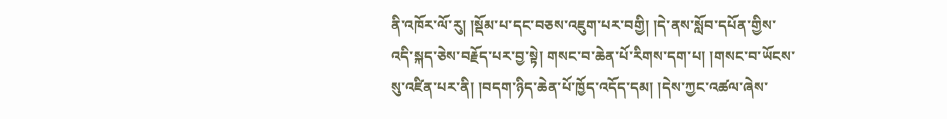ནི་འཁོར་ལོ་རུ། །སྡོམ་པ་དང་བཅས་འཇུག་པར་བགྱི། །དེ་ནས་སློབ་དཔོན་གྱིས་འདི་སྐད་ཅེས་བརྗོད་པར་བྱ་སྟེ། གསང་བ་ཆེན་པོ་རིགས་དག་པ། །གསང་བ་ཡོངས་སུ་འཛིན་པར་ནི། །བདག་ཉིད་ཆེན་པོ་ཁྱོད་འདོད་དམ། །དེས་ཀྱང་འཚལ་ཞེས་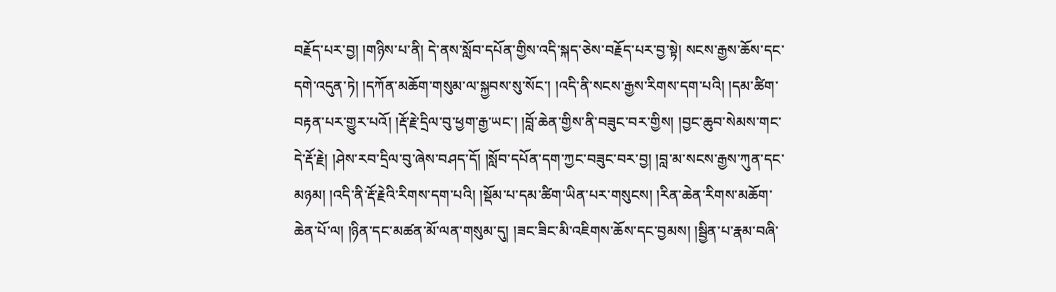བརྗོད་པར་བྱ། །གཉིས་པ་ནི། དེ་ནས་སློབ་དཔོན་གྱིས་འདི་སྐད་ཅེས་བརྗོད་པར་བྱ་སྟེ། སངས་རྒྱས་ཆོས་དང་དགེ་འདུན་ཏེ། །དཀོན་མཆོག་གསུམ་ལ་སྐྱབས་སུ་སོང་། །འདི་ནི་སངས་རྒྱས་རིགས་དག་པའི། །དམ་ཚིག་བརྟན་པར་གྱུར་པའོ། །རྡོ་རྗེ་དྲིལ་བུ་ཕྱག་རྒྱ་ཡང་། །བློ་ཆེན་གྱིས་ནི་བཟུང་བར་གྱིས། །བྱང་ཆུབ་སེམས་གང་དེ་རྡོ་རྗེ། །ཤེས་རབ་དྲིལ་བུ་ཞེས་བཤད་དོ། །སློབ་དཔོན་དག་ཀྱང་བཟུང་བར་བྱ། །བླ་མ་སངས་རྒྱས་ཀུན་དང་མཉམ། །འདི་ནི་རྡོ་རྗེའི་རིགས་དག་པའི། །སྡོམ་པ་དམ་ཚིག་ཡིན་པར་གསུངས། །རིན་ཆེན་རིགས་མཆོག་ཆེན་པོ་ལ། །ཉིན་དང་མཚན་མོ་ལན་གསུམ་དུ། །ཟང་ཟིང་མི་འཇིགས་ཆོས་དང་བྱམས། །སྦྱིན་པ་རྣམ་བཞི་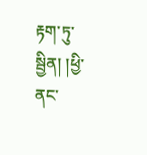རྟག་ཏུ་སྦྱིན། །ཕྱི་ནང་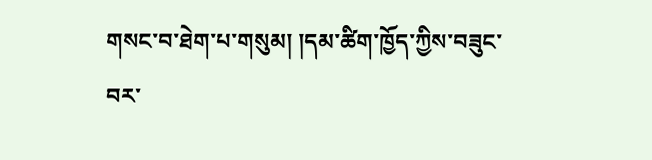གསང་བ་ཐེག་པ་གསུམ། །དམ་ཚིག་ཁྱོད་ཀྱིས་བཟུང་བར་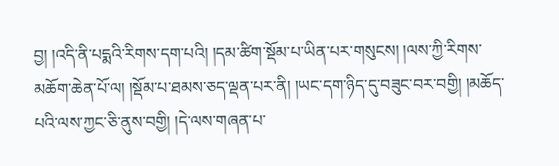བྱ། །འདི་ནི་པདྨའི་རིགས་དག་པའི། །དམ་ཚིག་སྡོམ་པ་ཡིན་པར་གསུངས། །ལས་ཀྱི་རིགས་མཆོག་ཆེན་པོ་ལ། །སྡོམ་པ་ཐམས་ཅད་ལྡན་པར་ནི། །ཡང་དག་ཉིད་དུ་བཟུང་བར་བགྱི། །མཆོད་པའི་ལས་ཀྱང་ཅི་ནུས་བགྱི། །དེ་ལས་གཞན་པ་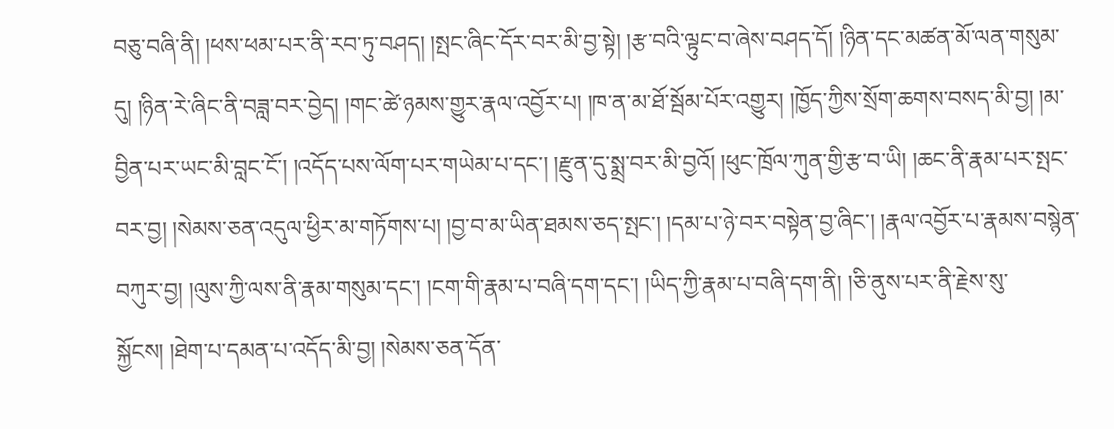བཅུ་བཞི་ནི། །ཕས་ཕམ་པར་ནི་རབ་ཏུ་བཤད། །སྤང་ཞིང་དོར་བར་མི་བྱ་སྟེ། །རྩ་བའི་ལྟུང་བ་ཞེས་བཤད་དོ། །ཉིན་དང་མཚན་མོ་ལན་གསུམ་དུ། །ཉིན་རེ་ཞིང་ནི་བཟླ་བར་བྱེད། །གང་ཚེ་ཉམས་གྱུར་རྣལ་འབྱོར་པ། །ཁ་ན་མ་ཐོ་སྦོམ་པོར་འགྱུར། །ཁྱོད་ཀྱིས་སྲོག་ཆགས་བསད་མི་བྱ། །མ་བྱིན་པར་ཡང་མི་བླང་ངོ་། །འདོད་པས་ལོག་པར་གཡེམ་པ་དང་། །རྫུན་དུ་སྨྲ་བར་མི་བྱའོ། །ཕུང་ཁྲོལ་ཀུན་གྱི་རྩ་བ་ཡི། །ཆང་ནི་རྣམ་པར་སྤང་བར་བྱ། །སེམས་ཅན་འདུལ་ཕྱིར་མ་གཏོགས་པ། །བྱ་བ་མ་ཡིན་ཐམས་ཅད་སྤང་། །དམ་པ་ཉེ་བར་བསྟེན་བྱ་ཞིང་། །རྣལ་འབྱོར་པ་རྣམས་བསྙེན་བཀུར་བྱ། །ལུས་ཀྱི་ལས་ནི་རྣམ་གསུམ་དང་། །ངག་གི་རྣམ་པ་བཞི་དག་དང་། །ཡིད་ཀྱི་རྣམ་པ་བཞི་དག་ནི། །ཅི་ནུས་པར་ནི་རྗེས་སུ་སྐྱོངས། །ཐེག་པ་དམན་པ་འདོད་མི་བྱ། །སེམས་ཅན་དོན་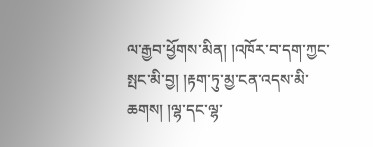ལ་རྒྱབ་ཕྱོགས་མིན། །འཁོར་བ་དག་ཀྱང་སྤང་མི་བྱ། །རྟག་ཏུ་མྱ་ངན་འདས་མི་ཆགས། །ལྷ་དང་ལྷ་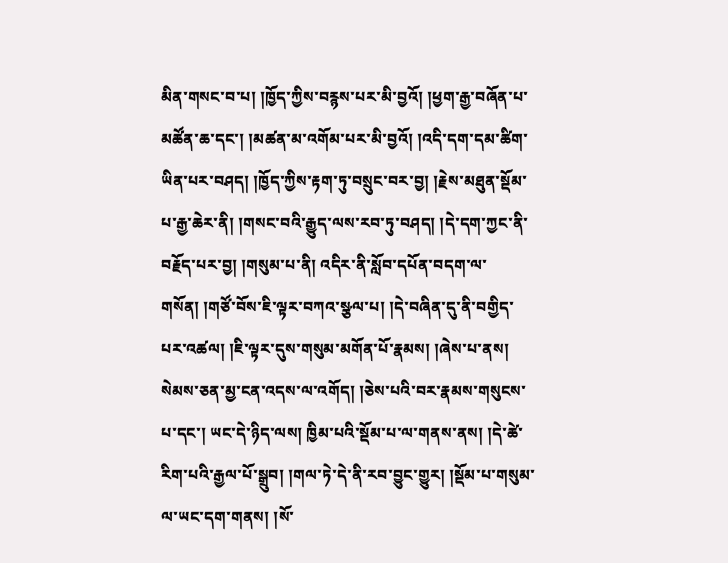མིན་གསང་བ་པ། །ཁྱོད་ཀྱིས་བརྙས་པར་མི་བྱའོ། །ཕྱག་རྒྱ་བཞོན་པ་མཚོན་ཆ་དང་། །མཚན་མ་འགོམ་པར་མི་བྱའོ། །འདི་དག་དམ་ཚིག་ཡིན་པར་བཤད། །ཁྱོད་ཀྱིས་རྟག་ཏུ་བསྲུང་བར་བྱ། །རྗེས་མཐུན་སྡོམ་པ་རྒྱ་ཆེར་ནི། །གསང་བའི་རྒྱུད་ལས་རབ་ཏུ་བཤད། །དེ་དག་ཀྱང་ནི་བརྗོད་པར་བྱ། །གསུམ་པ་ནི། འདིར་ནི་སློབ་དཔོན་བདག་ལ་གསོན། །གཙོ་བོས་ཇི་ལྟར་བཀའ་སྩལ་པ། །དེ་བཞིན་དུ་ནི་བགྱིད་པར་འཚལ། །ཇི་ལྟར་དུས་གསུམ་མགོན་པོ་རྣམས། །ཞེས་པ་ནས། སེམས་ཅན་མྱ་ངན་འདས་ལ་འགོད། །ཅེས་པའི་བར་རྣམས་གསུངས་པ་དང་། ཡང་དེ་ཉིད་ལས། ཁྱིམ་པའི་སྡོམ་པ་ལ་གནས་ནས། །དེ་ཚེ་རིག་པའི་རྒྱལ་པོ་སྒྲུབ། །གལ་ཏེ་དེ་ནི་རབ་བྱུང་གྱུར། །སྡོམ་པ་གསུམ་ལ་ཡང་དག་གནས། །སོ་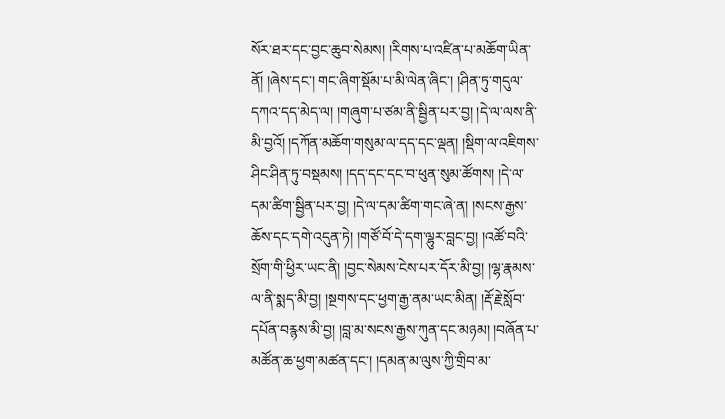སོར་ཐར་དང་བྱང་ཆུབ་སེམས། །རིགས་པ་འཛིན་པ་མཆོག་ཡིན་ནོ། །ཞེས་དང་། གང་ཞིག་སྡོམ་པ་མི་ལེན་ཞིང་། །ཤིན་ཏུ་གདུལ་དཀའ་དད་མེད་ལ། །གཞུག་པ་ཙམ་ནི་སྦྱིན་པར་བྱ། །དེ་ལ་ལས་ནི་མི་བྱའོ། །དཀོན་མཆོག་གསུམ་ལ་དད་དང་ལྡན། །སྡིག་ལ་འཇིགས་ཤིང་ཤིན་ཏུ་བསྡམས། །དད་དང་དང་བ་ཕུན་སུམ་ཚོགས། །དེ་ལ་དམ་ཚིག་སྦྱིན་པར་བྱ། །དེ་ལ་དམ་ཚིག་གང་ཞེ་ན། །སངས་རྒྱས་ཆོས་དང་དགེ་འདུན་ཏེ། །གཙོ་བོ་དེ་དག་ལྷུར་བླང་བྱ། །འཚོ་བའི་སྲོག་གི་ཕྱིར་ཡང་ནི། །བྱང་སེམས་ངེས་པར་དོར་མི་བྱ། །ལྷ་རྣམས་ལ་ནི་སྨད་མི་བྱ། །སྔགས་དང་ཕྱག་རྒྱ་ནམ་ཡང་མིན། །རྡོ་རྗེ་སློབ་དཔོན་བརྙས་མི་བྱ། །བླ་མ་སངས་རྒྱས་ཀུན་དང་མཉམ། །བཞོན་པ་མཚོན་ཆ་ཕྱག་མཚན་དང་། །དམན་མ་ལུས་ཀྱི་གྲིབ་མ་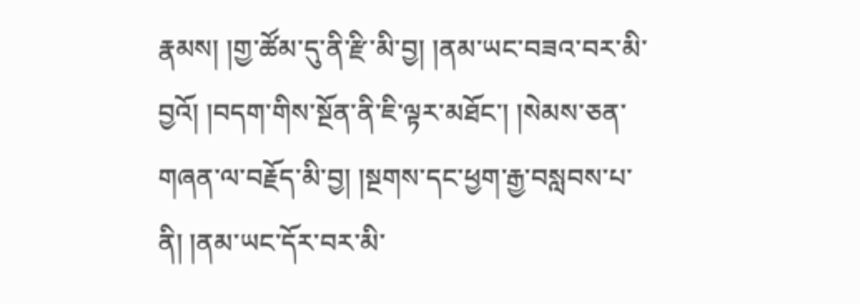རྣམས། །གྱ་ཚོམ་དུ་ནི་རྫི་མི་བྱ། །ནམ་ཡང་བཟའ་བར་མི་བྱའོ། །བདག་གིས་སྔོན་ནི་ཇི་ལྟར་མཐོང་། །སེམས་ཅན་གཞན་ལ་བརྗོད་མི་བྱ། །སྔགས་དང་ཕྱག་རྒྱ་བསླབས་པ་ནི། །ནམ་ཡང་དོར་བར་མི་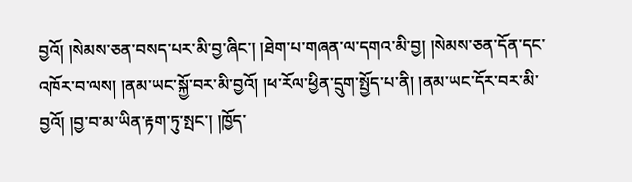བྱའོ། །སེམས་ཅན་བསད་པར་མི་བྱ་ཞིང་། །ཐེག་པ་གཞན་ལ་དགའ་མི་བྱ། །སེམས་ཅན་དོན་དང་འཁོར་བ་ལས། །ནམ་ཡང་སྐྱོ་བར་མི་བྱའོ། །ཕ་རོལ་ཕྱིན་དྲུག་སྤྱོད་པ་ནི། །ནམ་ཡང་དོར་བར་མི་བྱའོ། །བྱ་བ་མ་ཡིན་རྟག་ཏུ་སྤང་། །ཁྱོད་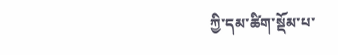ཀྱི་དམ་ཚིག་སྡོམ་པ་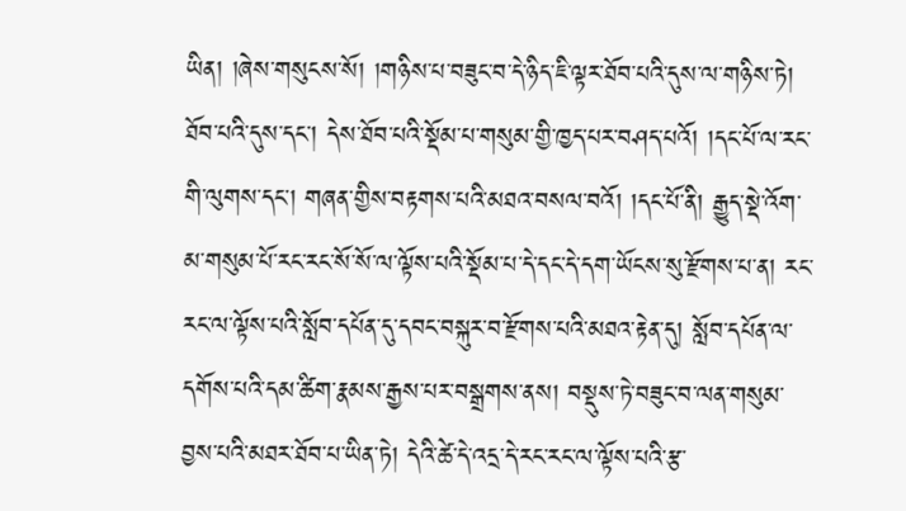ཡིན། །ཞེས་གསུངས་སོ། །གཉིས་པ་བཟུང་བ་དེ་ཉིད་ཇི་ལྟར་ཐོབ་པའི་དུས་ལ་གཉིས་ཏེ། ཐོབ་པའི་དུས་དང་། དེས་ཐོབ་པའི་སྡོམ་པ་གསུམ་གྱི་ཁྱད་པར་བཤད་པའོ། །དང་པོ་ལ་རང་གི་ལུགས་དང་། གཞན་གྱིས་བརྟགས་པའི་མཐའ་བསལ་བའོ། །དང་པོ་ནི། རྒྱུད་སྡེ་འོག་མ་གསུམ་པོ་རང་རང་སོ་སོ་ལ་ལྟོས་པའི་སྡོམ་པ་དེ་དང་དེ་དག་ཡོངས་སུ་རྫོགས་པ་ན། རང་རང་ལ་ལྟོས་པའི་སློབ་དཔོན་དུ་དབང་བསྐུར་བ་རྫོགས་པའི་མཐའ་རྟེན་དུ། སློབ་དཔོན་ལ་དགོས་པའི་དམ་ཚིག་རྣམས་རྒྱས་པར་བསྒྲགས་ནས། བསྡུས་ཏེ་བཟུང་བ་ལན་གསུམ་བྱས་པའི་མཐར་ཐོབ་པ་ཡིན་ཏེ། དེའི་ཚེ་དེ་འདྲ་དེ་རང་རང་ལ་ལྟོས་པའི་རྩ་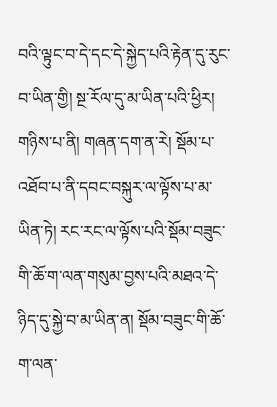བའི་ལྟུང་བ་དེ་དང་དེ་སྐྱེད་པའི་རྟེན་དུ་རུང་བ་ཡིན་གྱི། སྔ་རོལ་དུ་མ་ཡིན་པའི་ཕྱིར། གཉིས་པ་ནི། གཞན་དག་ན་རེ། སྡོམ་པ་འཐོབ་པ་ནི་དབང་བསྐུར་ལ་ལྟོས་པ་མ་ཡིན་ཏེ། རང་རང་ལ་ལྟོས་པའི་སྡོམ་བཟུང་གི་ཆོ་ག་ལན་གསུམ་བྱས་པའི་མཐའ་དེ་ཉིད་དུ་སྐྱེ་བ་མ་ཡིན་ན། སྡོམ་བཟུང་གི་ཆོ་ག་ལན་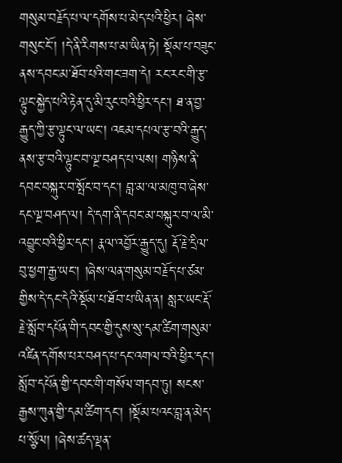གསུམ་བརྗོད་པ་ལ་དགོས་པ་མེད་པའི་ཕྱིར། ཞེས་གསུང་ངོ་། །དེ་ནི་རིགས་པ་མ་ཡིན་ཏེ། སྡོམ་པ་བཟུང་ནས་དབང་མ་ཐོབ་པའི་གང་ཟག་དེ། རང་རང་གི་རྩ་ལྟུང་སྐྱེད་པའི་རྟེན་དུ་མི་རུང་བའི་ཕྱིར་དང་། ཐ་ན་བྱ་རྒྱུད་ཀྱི་རྩ་ལྟུང་ལ་ཡང་། འཇམ་དཔལ་རྩ་བའི་རྒྱུད་ནས་རྩ་བའི་ལྟུང་བ་ལྔ་བཤད་པ་ལས། གཉིས་ནི་དབང་བསྐུར་བ་སྤོང་བ་དང་། བླ་མ་ལ་མཁུ་བ་ཞེས་དང་ལྔ་བཤད་ལ། དེ་དག་ནི་དབང་མ་བསྐུར་བ་ལ་མི་འབྱུང་བའི་ཕྱིར་དང་། རྣལ་འབྱོར་རྒྱུད་དུ། རྡོ་རྗེ་དྲིལ་བུ་ཕྱག་རྒྱ་ཡང་། །ཞེས་ལན་གསུམ་བརྗོད་པ་ཙམ་གྱིས་དེ་དང་དེའི་སྡོམ་པ་ཐོབ་པ་ཡིན་ན། སླར་ཡང་རྡོ་རྗེ་སློབ་དཔོན་གི་དབང་གྱི་དུས་སུ་དམ་ཚིག་གསུམ་འཛིན་དགོས་པར་བཤད་པ་དང་འགལ་བའི་ཕྱིར་དང་། སློབ་དཔོན་གྱི་དབང་གི་གསོལ་གདབ་ཏུ། སངས་རྒྱས་ཀུན་གྱི་དམ་ཚིག་དང་། །སྡོམ་པའང་བླ་ན་མེད་པ་སྩོལ། །ཞེས་ཚད་ལྡན་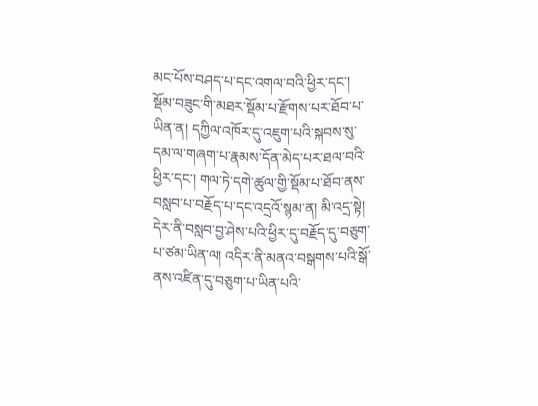མང་པོས་བཤད་པ་དང་འགལ་བའི་ཕྱིར་དང་། སྡོམ་བཟུང་གི་མཐར་སྡོམ་པ་རྫོགས་པར་ཐོབ་པ་ཡིན་ན། དཀྱིལ་འཁོར་དུ་འཇུག་པའི་སྐབས་སུ་དམ་ལ་གཞག་པ་རྣམས་དོན་མེད་པར་ཐལ་བའི་ཕྱིར་དང་། གལ་ཏེ་དགེ་ཚུལ་གྱི་སྡོམ་པ་ཐོབ་ནས་བསླབ་པ་བརྗོད་པ་དང་འདྲའོ་སྙམ་ན། མི་འདྲ་སྟེ། དེར་ནི་བསླབ་བྱ་ཤེས་པའི་ཕྱིར་དུ་བརྗོད་དུ་བཅུག་པ་ཙམ་ཡིན་ལ། འདིར་ནི་མནའ་བསྒགས་པའི་སྒོ་ནས་འཛིན་དུ་བཅུག་པ་ཡིན་པའི་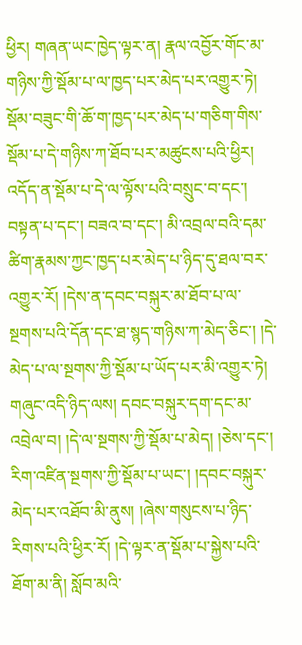ཕྱིར། གཞན་ཡང་ཁྱེད་ལྟར་ན། རྣལ་འབྱོར་གོང་མ་གཉིས་ཀྱི་སྡོམ་པ་ལ་ཁྱད་པར་མེད་པར་འགྱུར་ཏེ། སྡོམ་བཟུང་གི་ཆོ་ག་ཁྱད་པར་མེད་པ་གཅིག་གིས་སྡོམ་པ་དེ་གཉིས་ཀ་ཐོབ་པར་མཚུངས་པའི་ཕྱིར། འདོད་ན་སྡོམ་པ་དེ་ལ་ལྟོས་པའི་བསྲུང་བ་དང་། བསྟན་པ་དང་། བཟའ་བ་དང་། མི་འབྲལ་བའི་དམ་ཚིག་རྣམས་ཀྱང་ཁྱད་པར་མེད་པ་ཉིད་དུ་ཐལ་བར་འགྱུར་རོ། །དེས་ན་དབང་བསྐུར་མ་ཐོབ་པ་ལ་སྔགས་པའི་དོན་དང་ཐ་སྙད་གཉིས་ཀ་མེད་ཅིང་། །དེ་མེད་པ་ལ་སྔགས་ཀྱི་སྡོམ་པ་ཡོད་པར་མི་འགྱུར་ཏེ། གཞུང་འདི་ཉིད་ལས། དབང་བསྐུར་དག་དང་མ་འབྲེལ་བ། །དེ་ལ་སྔགས་ཀྱི་སྡོམ་པ་མེད། །ཅེས་དང་། རིག་འཛིན་སྔགས་ཀྱི་སྡོམ་པ་ཡང་། །དབང་བསྐུར་མེད་པར་འཐོབ་མི་ནུས། །ཞེས་གསུངས་པ་ཉིད་རིགས་པའི་ཕྱིར་རོ། །དེ་ལྟར་ན་སྡོམ་པ་སྐྱེས་པའི་ཐོག་མ་ནི། སློབ་མའི་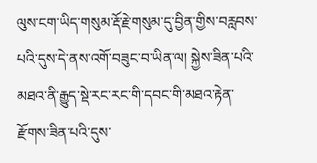ལུས་ངག་ཡིད་གསུམ་རྡོ་རྗེ་གསུམ་དུ་བྱིན་གྱིས་བརླབས་པའི་དུས་དེ་ནས་འགོ་བཟུང་བ་ཡིན་ལ། སྐྱེས་ཟིན་པའི་མཐའ་ནི་རྒྱུད་སྡེ་རང་རང་གི་དབང་གི་མཐའ་རྟེན་རྫོགས་ཟིན་པའི་དུས་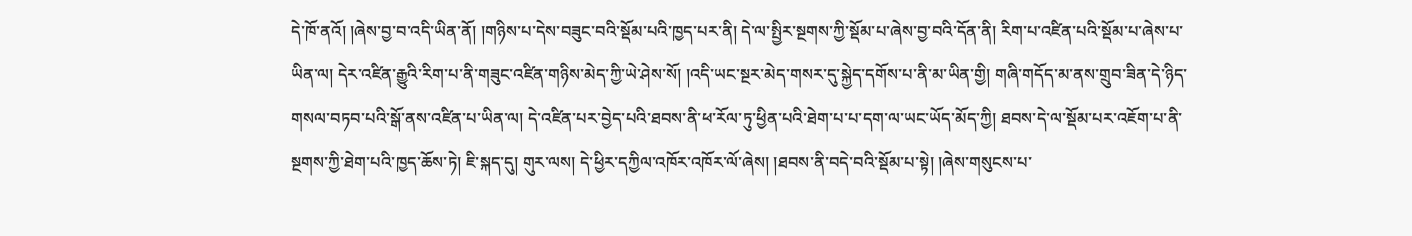དེ་ཁོ་ནའོ། །ཞེས་བྱ་བ་འདི་ཡིན་ནོ། །གཉིས་པ་དེས་བཟུང་བའི་སྡོམ་པའི་ཁྱད་པར་ནི། དེ་ལ་སྤྱིར་སྔགས་ཀྱི་སྡོམ་པ་ཞེས་བྱ་བའི་དོན་ནི། རིག་པ་འཛིན་པའི་སྡོམ་པ་ཞེས་པ་ཡིན་ལ། དེར་འཛིན་རྒྱུའི་རིག་པ་ནི་གཟུང་འཛིན་གཉིས་མེད་ཀྱི་ཡེ་ཤེས་སོ། །འདི་ཡང་སྔར་མེད་གསར་དུ་སྐྱེད་དགོས་པ་ནི་མ་ཡིན་གྱི། གཞི་གདོད་མ་ནས་གྲུབ་ཟིན་དེ་ཉིད་གསལ་བཏབ་པའི་སྒོ་ནས་འཛིན་པ་ཡིན་ལ། དེ་འཛིན་པར་བྱེད་པའི་ཐབས་ནི་ཕ་རོལ་ཏུ་ཕྱིན་པའི་ཐེག་པ་པ་དག་ལ་ཡང་ཡོད་མོད་ཀྱི། ཐབས་དེ་ལ་སྡོམ་པར་འཇོག་པ་ནི་སྔགས་ཀྱི་ཐེག་པའི་ཁྱད་ཆོས་ཏེ། ཇི་སྐད་དུ། གུར་ལས། དེ་ཕྱིར་དཀྱིལ་འཁོར་འཁོར་ལོ་ཞེས། །ཐབས་ནི་བདེ་བའི་སྡོམ་པ་སྟེ། །ཞེས་གསུངས་པ་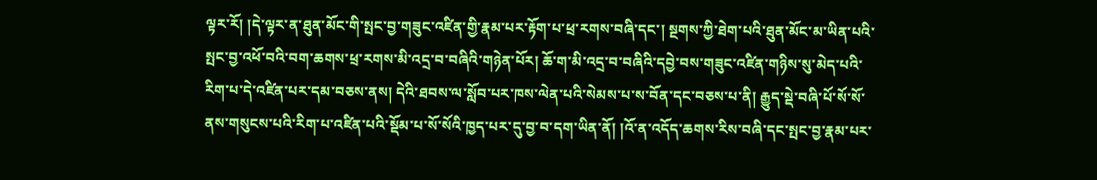ལྟར་རོ། །དེ་ལྟར་ན་ཐུན་མོང་གི་སྤང་བྱ་གཟུང་འཛིན་གྱི་རྣམ་པར་རྟོག་པ་ཕྲ་རགས་བཞི་དང་། སྔགས་ཀྱི་ཐེག་པའི་ཐུན་མོང་མ་ཡིན་པའི་སྤང་བྱ་འཕོ་བའི་བག་ཆགས་ཕྲ་རགས་མི་འདྲ་བ་བཞིའི་གཉེན་པོར། ཆོ་ག་མི་འདྲ་བ་བཞིའི་དབྱེ་བས་གཟུང་འཛིན་གཉིས་སུ་མེད་པའི་རིག་པ་དེ་འཛིན་པར་དམ་བཅས་ནས། དེའི་ཐབས་ལ་སློབ་པར་ཁས་ལེན་པའི་སེམས་པ་ས་བོན་དང་བཅས་པ་ནི། རྒྱུད་སྡེ་བཞི་པོ་སོ་སོ་ནས་གསུངས་པའི་རིག་པ་འཛིན་པའི་སྡོམ་པ་སོ་སོའི་ཁྱད་པར་དུ་བྱ་བ་དག་ཡིན་ནོ། །འོ་ན་འདོད་ཆགས་རིས་བཞི་དང་སྤང་བྱ་རྣམ་པར་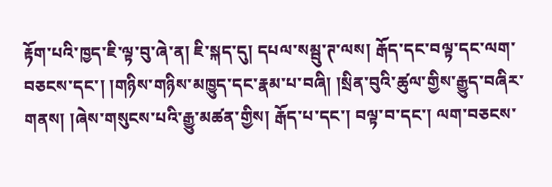རྟོག་པའི་ཁྱད་ཇི་ལྟ་བུ་ཞེ་ན། ཇི་སྐད་དུ། དཔལ་སམྦུ་ཊ་ལས། རྒོད་དང་བལྟ་དང་ལག་བཅངས་དང་། །གཉིས་གཉིས་མཁྱུད་དང་རྣམ་པ་བཞི། །སྲིན་བུའི་ཚུལ་གྱིས་རྒྱུད་བཞིར་གནས། །ཞེས་གསུངས་པའི་རྒྱུ་མཚན་གྱིས། རྒོད་པ་དང་། བལྟ་བ་དང་། ལག་བཅངས་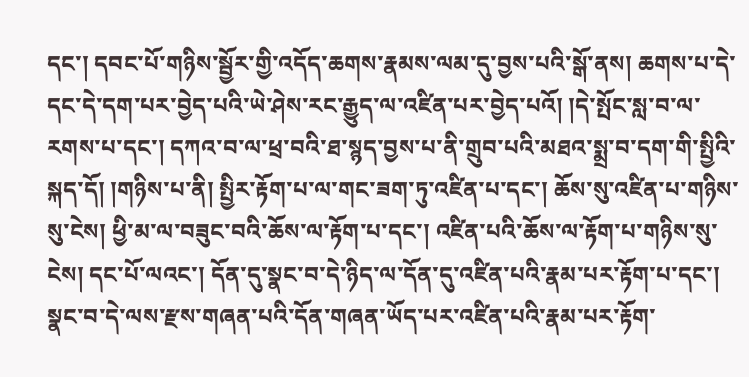དང་། དབང་པོ་གཉིས་སྦྱོར་གྱི་འདོད་ཆགས་རྣམས་ལམ་དུ་བྱས་པའི་སྒོ་ནས། ཆགས་པ་དེ་དང་དེ་དག་པར་བྱེད་པའི་ཡེ་ཤེས་རང་རྒྱུད་ལ་འཛིན་པར་བྱེད་པའོ། །དེ་སྤོང་སླ་བ་ལ་རགས་པ་དང་། དཀའ་བ་ལ་ཕྲ་བའི་ཐ་སྙད་བྱས་པ་ནི་གྲུབ་པའི་མཐའ་སྨྲ་བ་དག་གི་སྤྱིའི་སྐད་དོ། །གཉིས་པ་ནི། སྤྱིར་རྟོག་པ་ལ་གང་ཟག་ཏུ་འཛིན་པ་དང་། ཆོས་སུ་འཛིན་པ་གཉིས་སུ་ངེས། ཕྱི་མ་ལ་བཟུང་བའི་ཆོས་ལ་རྟོག་པ་དང་། འཛིན་པའི་ཆོས་ལ་རྟོག་པ་གཉིས་སུ་ངེས། དང་པོ་ལའང་། དོན་དུ་སྣང་བ་དེ་ཉིད་ལ་དོན་དུ་འཛིན་པའི་རྣམ་པར་རྟོག་པ་དང་། སྣང་བ་དེ་ལས་རྫས་གཞན་པའི་དོན་གཞན་ཡོད་པར་འཛིན་པའི་རྣམ་པར་རྟོག་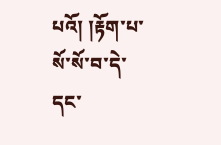པའོ། །རྟོག་པ་སོ་སོ་བ་དེ་དང་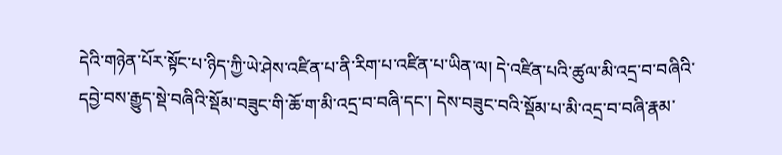དེའི་གཉེན་པོར་སྟོང་པ་ཉིད་ཀྱི་ཡེ་ཤེས་འཛིན་པ་ནི་རིག་པ་འཛིན་པ་ཡིན་ལ། དེ་འཛིན་པའི་ཚུལ་མི་འདྲ་བ་བཞིའི་དབྱེ་བས་རྒྱུད་སྡེ་བཞིའི་སྡོམ་བཟུང་གི་ཆོ་ག་མི་འདྲ་བ་བཞི་དང་། དེས་བཟུང་བའི་སྡོམ་པ་མི་འདྲ་བ་བཞི་རྣམ་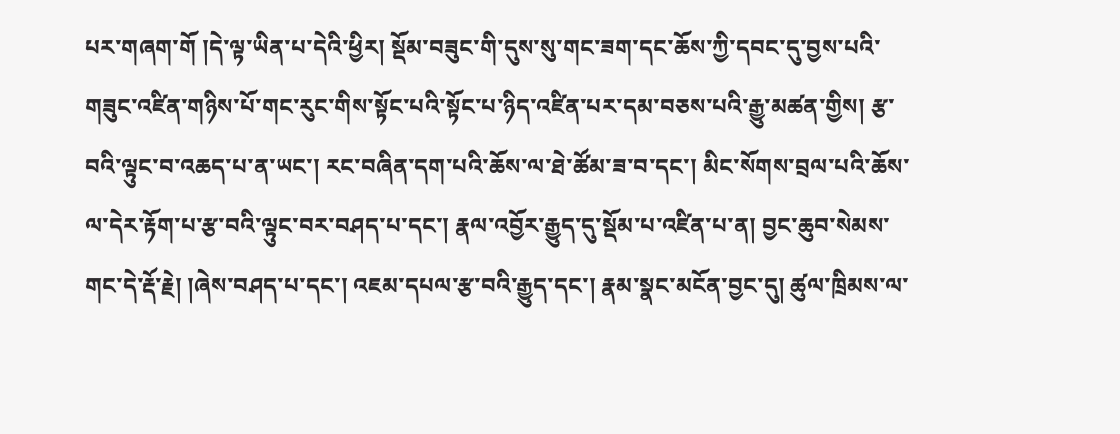པར་གཞག་གོ །དེ་ལྟ་ཡིན་པ་དེའི་ཕྱིར། སྡོམ་བཟུང་གི་དུས་སུ་གང་ཟག་དང་ཆོས་ཀྱི་དབང་དུ་བྱས་པའི་གཟུང་འཛིན་གཉིས་པོ་གང་རུང་གིས་སྟོང་པའི་སྟོང་པ་ཉིད་འཛིན་པར་དམ་བཅས་པའི་རྒྱུ་མཚན་གྱིས། རྩ་བའི་ལྟུང་བ་འཆད་པ་ན་ཡང་། རང་བཞིན་དག་པའི་ཆོས་ལ་ཐེ་ཚོམ་ཟ་བ་དང་། མིང་སོགས་བྲལ་པའི་ཆོས་ལ་དེར་རྟོག་པ་རྩ་བའི་ལྟུང་བར་བཤད་པ་དང་། རྣལ་འབྱོར་རྒྱུད་དུ་སྡོམ་པ་འཛིན་པ་ན། བྱང་ཆུབ་སེམས་གང་དེ་རྡོ་རྗེ། །ཞེས་བཤད་པ་དང་། འཇམ་དཔལ་རྩ་བའི་རྒྱུད་དང་། རྣམ་སྣང་མངོན་བྱང་དུ། ཚུལ་ཁྲིམས་ལ་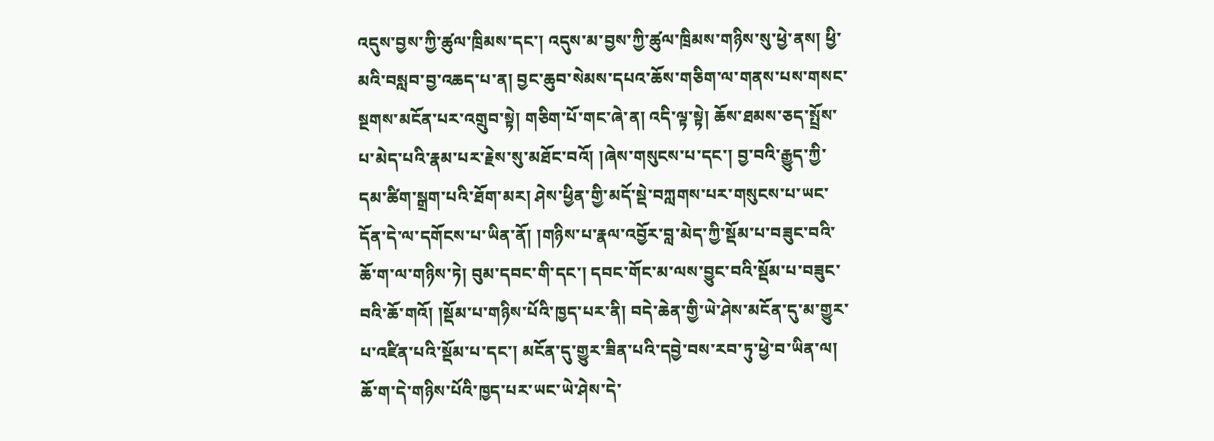འདུས་བྱས་ཀྱི་ཚུལ་ཁྲིམས་དང་། འདུས་མ་བྱས་ཀྱི་ཚུལ་ཁྲིམས་གཉིས་སུ་ཕྱེ་ནས། ཕྱི་མའི་བསླབ་བྱ་འཆད་པ་ན། བྱང་ཆུབ་སེམས་དཔའ་ཆོས་གཅིག་ལ་གནས་པས་གསང་སྔགས་མངོན་པར་འགྲུབ་སྟེ། གཅིག་པོ་གང་ཞེ་ན། འདི་ལྟ་སྟེ། ཆོས་ཐམས་ཅད་སྤྲོས་པ་མེད་པའི་རྣམ་པར་རྗེས་སུ་མཐོང་བའོ། །ཞེས་གསུངས་པ་དང་། བྱ་བའི་རྒྱུད་ཀྱི་དམ་ཚིག་སྒྲག་པའི་ཐོག་མར། ཤེས་ཕྱིན་གྱི་མདོ་སྡེ་བཀླགས་པར་གསུངས་པ་ཡང་དོན་དེ་ལ་དགོངས་པ་ཡིན་ནོ། །གཉིས་པ་རྣལ་འབྱོར་བླ་མེད་ཀྱི་སྡོམ་པ་བཟུང་བའི་ཆོ་ག་ལ་གཉིས་ཏེ། བུམ་དབང་གི་དང་། དབང་གོང་མ་ལས་བྱུང་བའི་སྡོམ་པ་བཟུང་བའི་ཆོ་གའོ། །སྡོམ་པ་གཉིས་པོའི་ཁྱད་པར་ནི། བདེ་ཆེན་གྱི་ཡེ་ཤེས་མངོན་དུ་མ་གྱུར་པ་འཛིན་པའི་སྡོམ་པ་དང་། མངོན་དུ་གྱུར་ཟིན་པའི་དབྱེ་བས་རབ་ཏུ་ཕྱེ་བ་ཡིན་ལ། ཆོ་ག་དེ་གཉིས་པོའི་ཁྱད་པར་ཡང་ཡེ་ཤེས་དེ་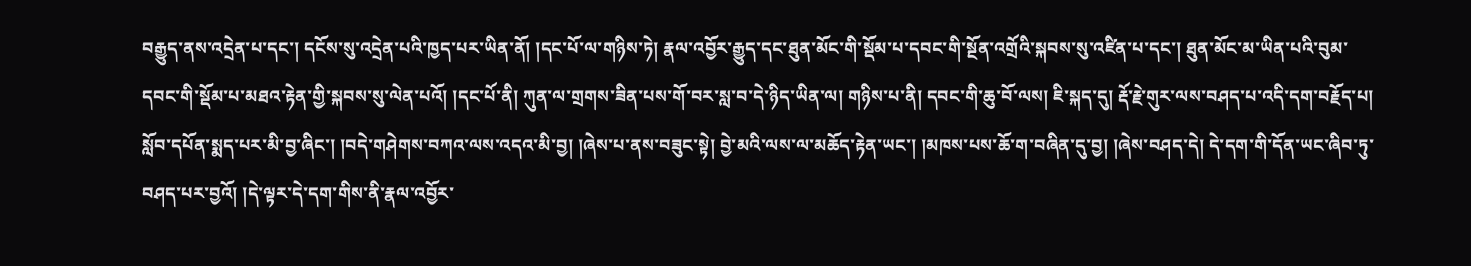བརྒྱུད་ནས་འདྲེན་པ་དང་། དངོས་སུ་འདྲེན་པའི་ཁྱད་པར་ཡིན་ནོ། །དང་པོ་ལ་གཉིས་ཏེ། རྣལ་འབྱོར་རྒྱུད་དང་ཐུན་མོང་གི་སྡོམ་པ་དབང་གི་སྔོན་འགྲོའི་སྐབས་སུ་འཛིན་པ་དང་། ཐུན་མོང་མ་ཡིན་པའི་བུམ་དབང་གི་སྡོམ་པ་མཐའ་རྟེན་གྱི་སྐབས་སུ་ལེན་པའོ། །དང་པོ་ནི། ཀུན་ལ་གྲགས་ཟིན་པས་གོ་བར་སླ་བ་དེ་ཉིད་ཡིན་ལ། གཉིས་པ་ནི། དབང་གི་ཆུ་བོ་ལས། ཇི་སྐད་དུ། རྡོ་རྗེ་གུར་ལས་བཤད་པ་འདི་དག་བརྗོད་པ། སློབ་དཔོན་སྨད་པར་མི་བྱ་ཞིང་། །བདེ་གཤེགས་བཀའ་ལས་འདའ་མི་བྱ། །ཞེས་པ་ནས་བཟུང་སྟེ། བྱེ་མའི་ལས་ལ་མཆོད་རྟེན་ཡང་། །མཁས་པས་ཆོ་ག་བཞིན་དུ་བྱ། །ཞེས་བཤད་དེ། དེ་དག་གི་དོན་ཡང་ཞིབ་ཏུ་བཤད་པར་བྱའོ། །དེ་ལྟར་དེ་དག་གིས་ནི་རྣལ་འབྱོར་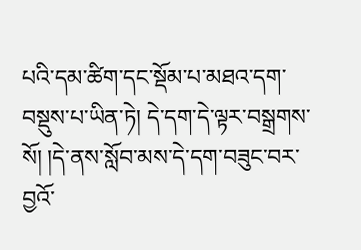པའི་དམ་ཚིག་དང་སྡོམ་པ་མཐའ་དག་བསྡུས་པ་ཡིན་ཏེ། དེ་དག་དེ་ལྟར་བསྒྲགས་སོ། །དེ་ནས་སློབ་མས་དེ་དག་བཟུང་བར་བྱའོ་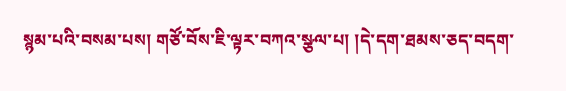སྙམ་པའི་བསམ་པས། གཙོ་བོས་ཇི་ལྟར་བཀའ་སྩལ་པ། །དེ་དག་ཐམས་ཅད་བདག་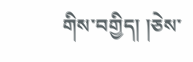གིས་བགྱིད། །ཅེས་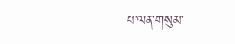པ་ལན་གསུམ་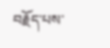བརྗོད་པས་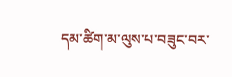དམ་ཚིག་མ་ལུས་པ་བཟུང་བར་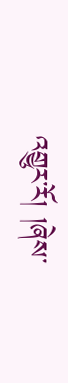འགྱུར་རོ། །ཞེས་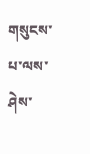གསུངས་པ་ལས་ཤེས་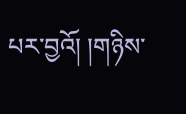པར་བྱའོ། །གཉིས་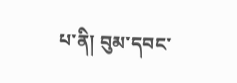པ་ནི། བུམ་དབང་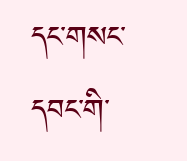དང་གསང་དབང་གི་